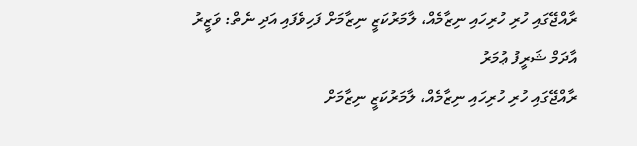ރާއްޖޭގައި ހުރި ހުރިހައި ނިޒާމެއް، ލާމަރުކަޒީ ނިޒާމަށް ފަހިވެފައި އަދި ނެތް: ވަޒީރު އާދަމް ޝަރީފު ޢުމަރު
ރާއްޖޭގައި ހުރި ހުރިހައި ނިޒާމެއް، ލާމަރުކަޒީ ނިޒާމަށް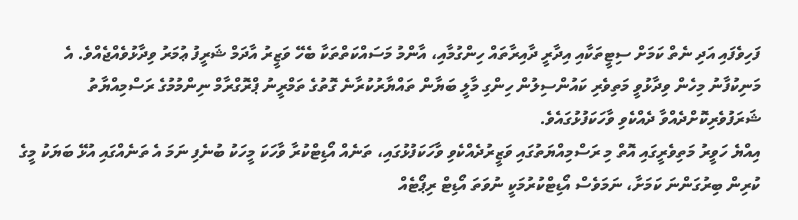ފަހިވެފައި އަދި ނެތް ކަމަށް ސިޓީތަކާއި އިދާރީ ދާއިރާތައް ހިންގުމާއި، އާންމު މަސައްކަތްތަކާ ބެހޭ ވަޒީރު އާދަމް ޝަރީފު ޢުމަރު ވިދާޅުވެއްޖެއްވެ. އެ މަނިކުފާނު މިހެން ވިދާޅުވީ މަތިވެރި ކައުންސިލުން ހިންގި މާލީ ބަޔާން ތައްޔާރުކުރާނެ ގޮތުގެ ތަމްރީނު ޕްރޮގްރާމް ނިންމުމުގެ ރަސްމިއްޔާތު ޝަރަފުވެރިކޮށްދެއްވާ ދެއްކެވި ވާހަކަފުޅުގައެވެ.
އިއްޔެ ހަވީރު މަތިވެރީގައި އޮތް މި ރަސްމިއްޔަތުގައި ވަޒީރުދެއްކެވި ވާހަކަފުޅުގައި، ތަނެއް އޯޑިޓްކުރާ ވާހަކަ މީހަކު ބުނެފި ނަމަ އެ ތަނެއްގައި އުޅޭ ބަޔަކު މީގެ ކުރިން ބިރުގަންނަ ކަމަށާ، ނަމަވެސް އޯޑިޓްކުރުމަކީ ނުވަތަ އޯޑިޓް ރިޕޯޓެއް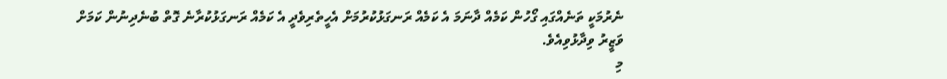ނެރުމަކީ ތަނެއްގައި ގޯހުން ކަމެއް ދާނަމަ އެ ކަމެއް ރަނގަޅުކުރުމަށް އެހީތެރިވެދީ އެ ކަމެއް ރަނގަޅުކުރާނެ ގޮތް ބުނެދިނުން ކަމަށް ވަޒީރު ވިދާޅުވިއެވެ.
މި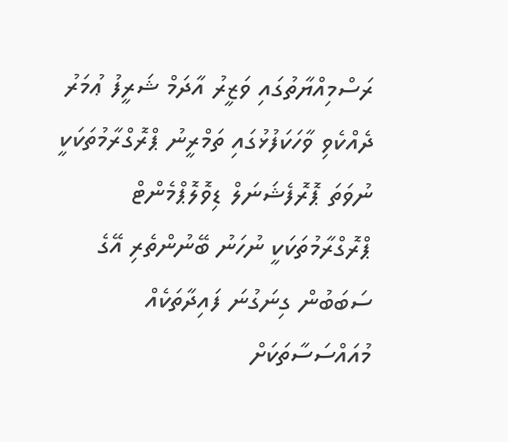ރަސްމިއްޔާތުގައި ވަޒީރު އާދަމް ޝަރީފު ޢުމަރު ދެއްކެވި ވާހަކަފުޅުގައި ތަމްރީނު ޕްރޮގްރާމުތަކަކީ ނުވަތަ ޕޮރޮފެޝަނަލް ޑިވޮލޮޕްމެންޓް ޕްރޮގްރާމުތަކަކީ ނުހަނު ބޭނުންތެރި އޭގެ ސަބަބުން ގިނަގުނަ ފައިދާތަކެއް މުއައްސަސާތަކަށް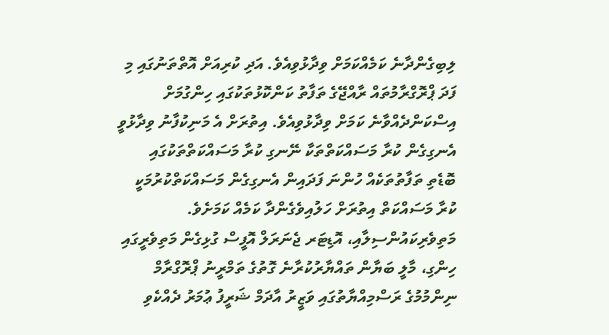ލިބިގެންދާނެ ކަމެއްކަމަށް ވިދާޅުވިއެވެ. އަދި ކުރިއަށް އޮތްތަނުގައި މި ފަދަ ޕްރޮގްރާމުތައް ރާއްޖޭގެ ތަފާތު ކަންކޮޅުތަކުގައި ހިންގުމަށް އިސްކަންދެއްވާނެ ކަމަށް ވިދާޅުވިއެވެ. އިތުރަށް އެ މަނިކުފާނު ވިދާޅުވީ އެނގިގެން ކުރާ މަސައްކަތްތަކާ ނޭނގި ކުރާ މަސައްކަތްތަކުގައި ބޮޑެތި ތަފާތުތަކެއް ހުންނަ ފަދައިން އެނގިގެން މަސައްކަތްކުރުމަކީ ކުރާ މަސައްކަތް އިތުރަށް ހަލުއިވެގެންދާ ކަމެއް ކަމަށެވެ.
މަތިވެރިކައުންސިލާއި، އޮޑިޓަރ ޖެނަރަލް އޮފީސް ގުޅިގެން މަތިވެރީގައި ހިންގި، މާލީ ބަޔާން ތައްޔާރުކުރާނެ ގޮތުގެ ތަމްރީނު ޕްރޮގްރާމް ނިންމުމުގެ ރަސްމިއްޔާތުގައި ވަޒީރު އާދަމް ޝަރީފު ޢުމަރު ދެއްކެވި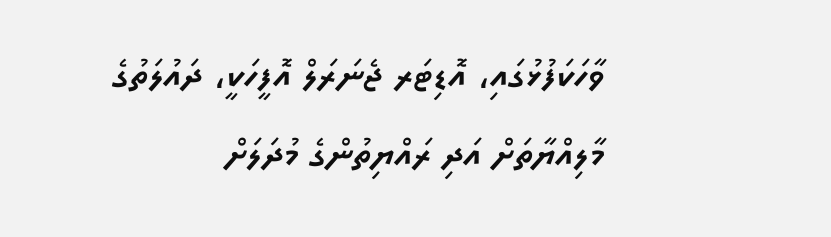ވާހަކަފުޅުގައި، އޮޑިޓަރ ޖެނަރަލް އޮފީހަކީ، ދައުލަތުގެ މާލިއްޔާތަށް އަދި ރައްޔިތުންގެ މުދަލަށް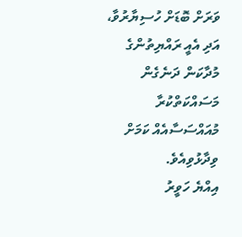ވަރަށް ބޮޑަށް ހުސިޔާރުވާ، އަދި އެއީ ރައްޔިތުންގެ މުދާކަން ދަނެގެން މަސައްކަތްކުރާ މުއައްސަސާއެއް ކަމަށް ވިދާޅުވިއެވެ.
އިއްޔެ ހަވީރު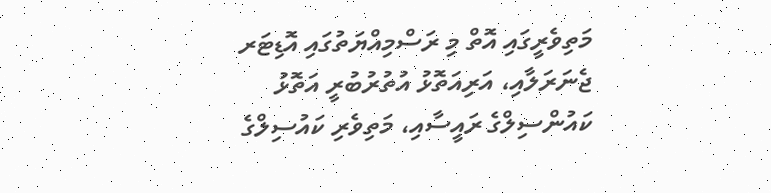މަތިވެރީގައި އޮތް މި ރަސްމިއްޔަތުގައި އޮޑިޓަރ ޖެނަރަލާއި، އަރިއަތޮޅު އުތުރުބުރީ އަތޮޅު ކައުންސިލްގެ ރައީސާއި، މަތިވެރި ކައުސިލްގެ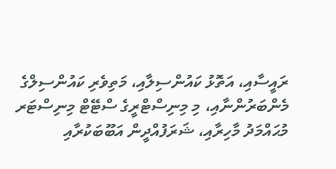ރައީސާއި، އަތޮޅު ކައުންސިލާއި، މަތިވެރި ކައުންސިލްގެ މެންބަރުންނާއި، މި މިނިސްޓްރީގެ ސްޓޭޓް މިނިސްޓަރ މުޙައްމަދު މާހިރާއި، ޝަރަފުއްދީން އަބޫބަކުރާއި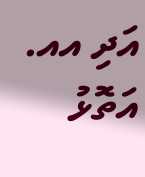އަދި އއ. އަތޮޅު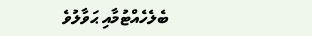ބެލެހެއްޓުމާއި ޙަވާލުވެ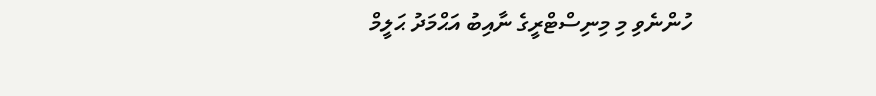ހުންނެވި މި މިނިސްޓްރީގެ ނާއިބު އަޙްމަދު ޙަލީމް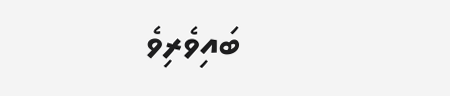ބައިވެރިވެ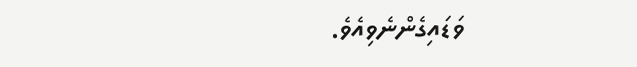ވަޑައިގެންނެވިއެވެ.